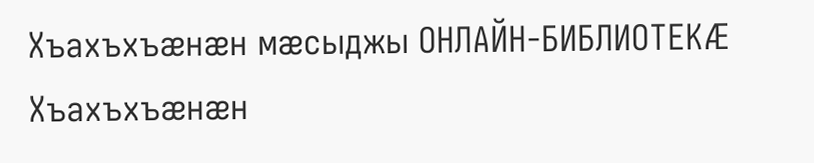Хъахъхъӕнӕн мӕсыджы ОНЛАЙН-БИБЛИОТЕКӔ
Хъахъхъӕнӕн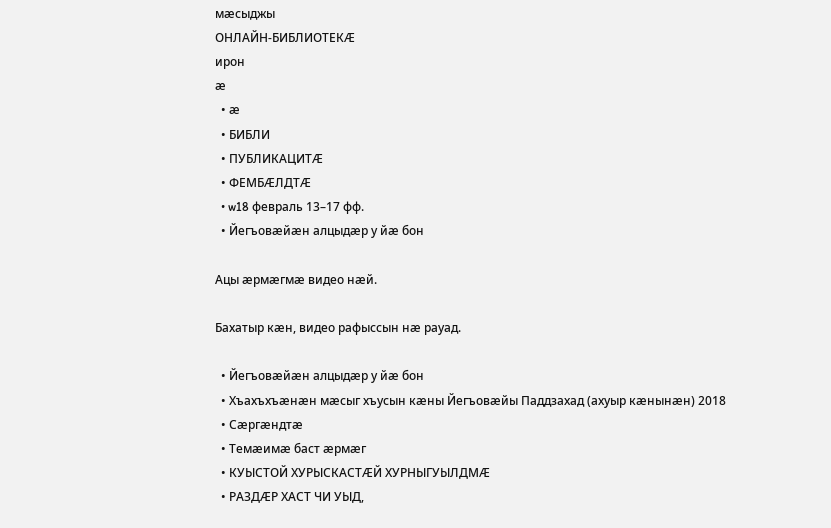мӕсыджы
ОНЛАЙН-БИБЛИОТЕКӔ
ирон
ӕ
  • ӕ
  • БИБЛИ
  • ПУБЛИКАЦИТӔ
  • ФЕМБӔЛДТӔ
  • w18 февраль 13–17 фф.
  • Йегъовӕйӕн алцыдӕр у йӕ бон

Ацы ӕрмӕгмӕ видео нӕй.

Бахатыр кӕн, видео рафыссын нӕ рауад.

  • Йегъовӕйӕн алцыдӕр у йӕ бон
  • Хъахъхъӕнӕн мӕсыг хъусын кӕны Йегъовӕйы Паддзахад (ахуыр кӕнынӕн) 2018
  • Сӕргӕндтӕ
  • Темӕимӕ баст ӕрмӕг
  • КУЫСТОЙ ХУРЫСКАСТӔЙ ХУРНЫГУЫЛДМӔ
  • РАЗДӔР ХАСТ ЧИ УЫД,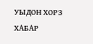УЫДОН ХОРЗ ХАБАР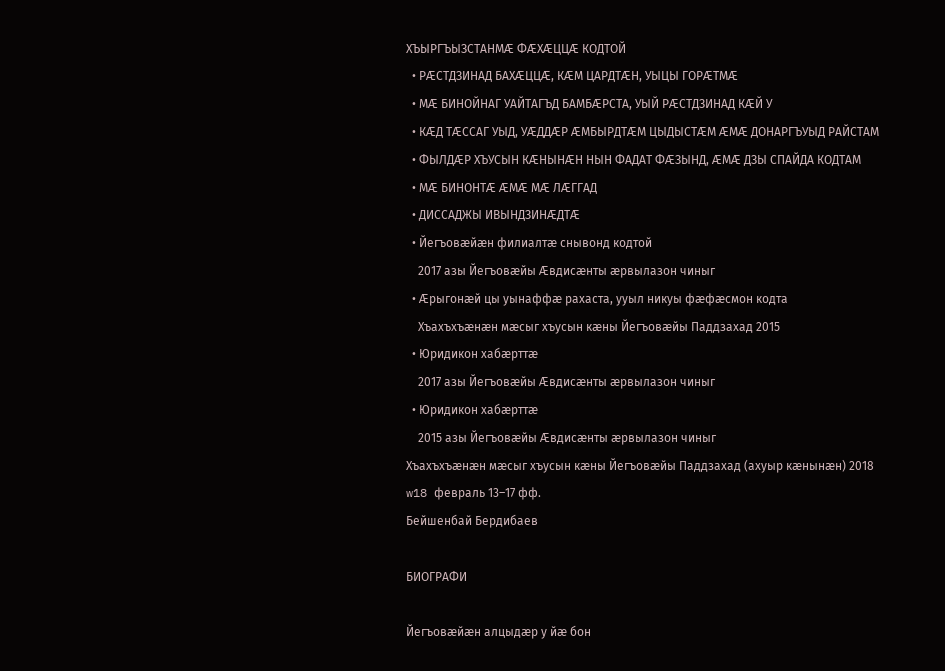ХЪЫРГЪЫЗСТАНМӔ ФӔХӔЦЦӔ КОДТОЙ
  • РӔСТДЗИНАД БАХӔЦЦӔ, КӔМ ЦАРДТӔН, УЫЦЫ ГОРӔТМӔ
  • МӔ БИНОЙНАГ УАЙТАГЪД БАМБӔРСТА, УЫЙ РӔСТДЗИНАД КӔЙ У
  • КӔД ТӔССАГ УЫД, УӔДДӔР ӔМБЫРДТӔМ ЦЫДЫСТӔМ ӔМӔ ДОНАРГЪУЫД РАЙСТАМ
  • ФЫЛДӔР ХЪУСЫН КӔНЫНӔН НЫН ФАДАТ ФӔЗЫНД, ӔМӔ ДЗЫ СПАЙДА КОДТАМ
  • МӔ БИНОНТӔ ӔМӔ МӔ ЛӔГГАД
  • ДИССАДЖЫ ИВЫНДЗИНӔДТӔ
  • Йегъовӕйӕн филиалтӕ снывонд кодтой
    2017 азы Йегъовӕйы Ӕвдисӕнты ӕрвылазон чиныг
  • Ӕрыгонӕй цы уынаффӕ рахаста, ууыл никуы фӕфӕсмон кодта
    Хъахъхъӕнӕн мӕсыг хъусын кӕны Йегъовӕйы Паддзахад 2015
  • Юридикон хабӕрттӕ
    2017 азы Йегъовӕйы Ӕвдисӕнты ӕрвылазон чиныг
  • Юридикон хабӕрттӕ
    2015 азы Йегъовӕйы Ӕвдисӕнты ӕрвылазон чиныг
Хъахъхъӕнӕн мӕсыг хъусын кӕны Йегъовӕйы Паддзахад (ахуыр кӕнынӕн) 2018
w18 февраль 13–17 фф.
Бейшенбай Бердибаев

БИОГРАФИ

Йегъовӕйӕн алцыдӕр у йӕ бон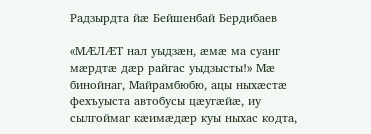Радзырдта йӕ Бейшенбай Бердибаев

«МӔЛӔТ нал уыдзӕн, ӕмӕ ма суанг мӕрдтӕ дӕр райгас уыдзысты!» Мӕ бинойнаг, Майрамбюбю, ацы ныхӕстӕ фехъуыста автобусы цӕугӕйӕ, иу сылгоймаг кӕимӕдӕр куы ныхас кодта,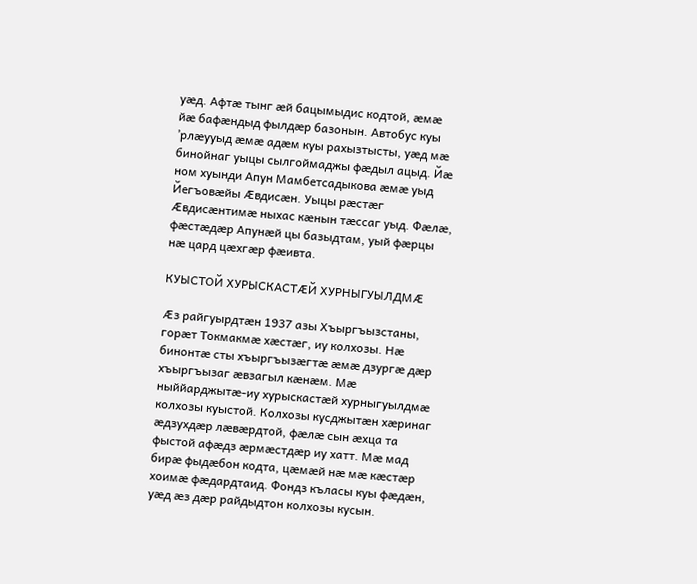уӕд. Афтӕ тынг ӕй бацымыдис кодтой, ӕмӕ йӕ бафӕндыд фылдӕр базонын. Автобус куы ’рлӕууыд ӕмӕ адӕм куы рахызтысты, уӕд мӕ бинойнаг уыцы сылгоймаджы фӕдыл ацыд. Йӕ ном хуынди Апун Мамбетсадыкова ӕмӕ уыд Йегъовӕйы Ӕвдисӕн. Уыцы рӕстӕг Ӕвдисӕнтимӕ ныхас кӕнын тӕссаг уыд. Фӕлӕ, фӕстӕдӕр Апунӕй цы базыдтам, уый фӕрцы нӕ цард цӕхгӕр фӕивта.

КУЫСТОЙ ХУРЫСКАСТӔЙ ХУРНЫГУЫЛДМӔ

Ӕз райгуырдтӕн 1937 азы Хъыргъызстаны, горӕт Токмакмӕ хӕстӕг, иу колхозы. Нӕ бинонтӕ сты хъыргъызӕгтӕ ӕмӕ дзургӕ дӕр хъыргъызаг ӕвзагыл кӕнӕм. Мӕ ныййарджытӕ-иу хурыскастӕй хурныгуылдмӕ колхозы куыстой. Колхозы кусджытӕн хӕринаг ӕдзухдӕр лӕвӕрдтой, фӕлӕ сын ӕхца та фыстой афӕдз ӕрмӕстдӕр иу хатт. Мӕ мад бирӕ фыдӕбон кодта, цӕмӕй нӕ мӕ кӕстӕр хоимӕ фӕдардтаид. Фондз къласы куы фӕдӕн, уӕд ӕз дӕр райдыдтон колхозы кусын.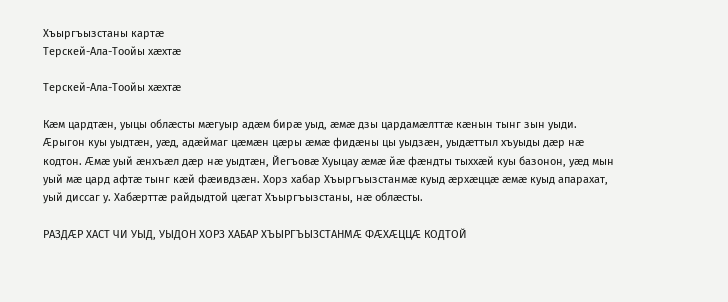Хъыргъызстаны картӕ
Терскей-Ала-Тоойы хӕхтӕ

Терскей-Ала-Тоойы хӕхтӕ

Кӕм цардтӕн, уыцы облӕсты мӕгуыр адӕм бирӕ уыд, ӕмӕ дзы цардамӕлттӕ кӕнын тынг зын уыди. Ӕрыгон куы уыдтӕн, уӕд, адӕймаг цӕмӕн цӕры ӕмӕ фидӕны цы уыдзӕн, уыдӕттыл хъуыды дӕр нӕ кодтон. Ӕмӕ уый ӕнхъӕл дӕр нӕ уыдтӕн, Йегъовӕ Хуыцау ӕмӕ йӕ фӕндты тыххӕй куы базонон, уӕд мын уый мӕ цард афтӕ тынг кӕй фӕивдзӕн. Хорз хабар Хъыргъызстанмӕ куыд ӕрхӕццӕ ӕмӕ куыд апарахат, уый диссаг у. Хабӕрттӕ райдыдтой цӕгат Хъыргъызстаны, нӕ облӕсты.

РАЗДӔР ХАСТ ЧИ УЫД, УЫДОН ХОРЗ ХАБАР ХЪЫРГЪЫЗСТАНМӔ ФӔХӔЦЦӔ КОДТОЙ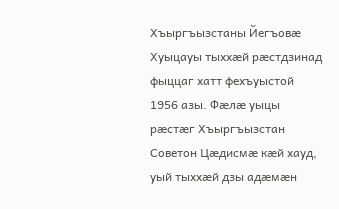Хъыргъызстаны Йегъовӕ Хуыцауы тыххӕй рӕстдзинад фыццаг хатт фехъуыстой 1956 азы. Фӕлӕ уыцы рӕстӕг Хъыргъызстан Советон Цӕдисмӕ кӕй хауд, уый тыххӕй дзы адӕмӕн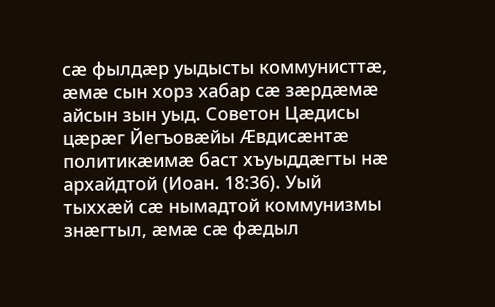сӕ фылдӕр уыдысты коммунисттӕ, ӕмӕ сын хорз хабар сӕ зӕрдӕмӕ айсын зын уыд. Советон Цӕдисы цӕрӕг Йегъовӕйы Ӕвдисӕнтӕ политикӕимӕ баст хъуыддӕгты нӕ архайдтой (Иоан. 18:36). Уый тыххӕй сӕ нымадтой коммунизмы знӕгтыл, ӕмӕ сӕ фӕдыл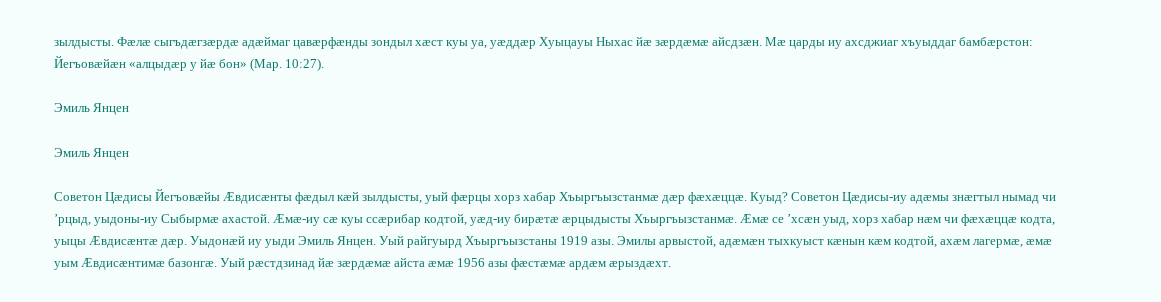зылдысты. Фӕлӕ сыгъдӕгзӕрдӕ адӕймаг цавӕрфӕнды зондыл хӕст куы уа, уӕддӕр Хуыцауы Ныхас йӕ зӕрдӕмӕ айсдзӕн. Мӕ царды иу ахсджиаг хъуыддаг бамбӕрстон: Йегъовӕйӕн «алцыдӕр у йӕ бон» (Мар. 10:27).

Эмиль Янцен

Эмиль Янцен

Советон Цӕдисы Йегъовӕйы Ӕвдисӕнты фӕдыл кӕй зылдысты, уый фӕрцы хорз хабар Хъыргъызстанмӕ дӕр фӕхӕццӕ. Куыд? Советон Цӕдисы-иу адӕмы знӕгтыл нымад чи ’рцыд, уыдоны-иу Сыбырмӕ ахастой. Ӕмӕ-иу сӕ куы ссӕрибар кодтой, уӕд-иу бирӕтӕ ӕрцыдысты Хъыргъызстанмӕ. Ӕмӕ се ’хсӕн уыд, хорз хабар нӕм чи фӕхӕццӕ кодта, уыцы Ӕвдисӕнтӕ дӕр. Уыдонӕй иу уыди Эмиль Янцен. Уый райгуырд Хъыргъызстаны 1919 азы. Эмилы арвыстой, адӕмӕн тыхкуыст кӕнын кӕм кодтой, ахӕм лагермӕ, ӕмӕ уым Ӕвдисӕнтимӕ базонгӕ. Уый рӕстдзинад йӕ зӕрдӕмӕ айста ӕмӕ 1956 азы фӕстӕмӕ ардӕм ӕрыздӕхт.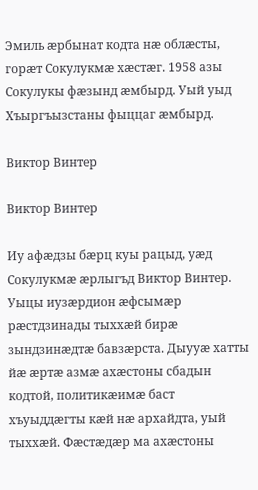Эмиль ӕрбынат кодта нӕ облӕсты, горӕт Сокулукмӕ хӕстӕг. 1958 азы Сокулукы фӕзынд ӕмбырд. Уый уыд Хъыргъызстаны фыццаг ӕмбырд.

Виктор Винтер

Виктор Винтер

Иу афӕдзы бӕрц куы рацыд, уӕд Сокулукмӕ ӕрлыгъд Виктор Винтер. Уыцы иузӕрдион ӕфсымӕр рӕстдзинады тыххӕй бирӕ зындзинӕдтӕ бавзӕрста. Дыууӕ хатты йӕ ӕртӕ азмӕ ахӕстоны сбадын кодтой, политикӕимӕ баст хъуыддӕгты кӕй нӕ архайдта, уый тыххӕй. Фӕстӕдӕр ма ахӕстоны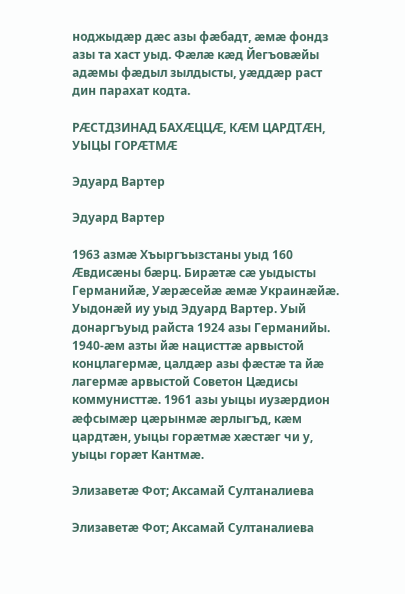ноджыдӕр дӕс азы фӕбадт, ӕмӕ фондз азы та хаст уыд. Фӕлӕ кӕд Йегъовӕйы адӕмы фӕдыл зылдысты, уӕддӕр раст дин парахат кодта.

РӔСТДЗИНАД БАХӔЦЦӔ, КӔМ ЦАРДТӔН, УЫЦЫ ГОРӔТМӔ

Эдуард Вартер

Эдуард Вартер

1963 азмӕ Хъыргъызстаны уыд 160 Ӕвдисӕны бӕрц. Бирӕтӕ сӕ уыдысты Германийӕ, Уӕрӕсейӕ ӕмӕ Украинӕйӕ. Уыдонӕй иу уыд Эдуард Вартер. Уый донаргъуыд райста 1924 азы Германийы. 1940-ӕм азты йӕ нацисттӕ арвыстой концлагермӕ, цалдӕр азы фӕстӕ та йӕ лагермӕ арвыстой Советон Цӕдисы коммунисттӕ. 1961 азы уыцы иузӕрдион ӕфсымӕр цӕрынмӕ ӕрлыгъд, кӕм цардтӕн, уыцы горӕтмӕ хӕстӕг чи у, уыцы горӕт Кантмӕ.

Элизаветӕ Фот; Аксамай Султаналиева

Элизаветӕ Фот; Аксамай Султаналиева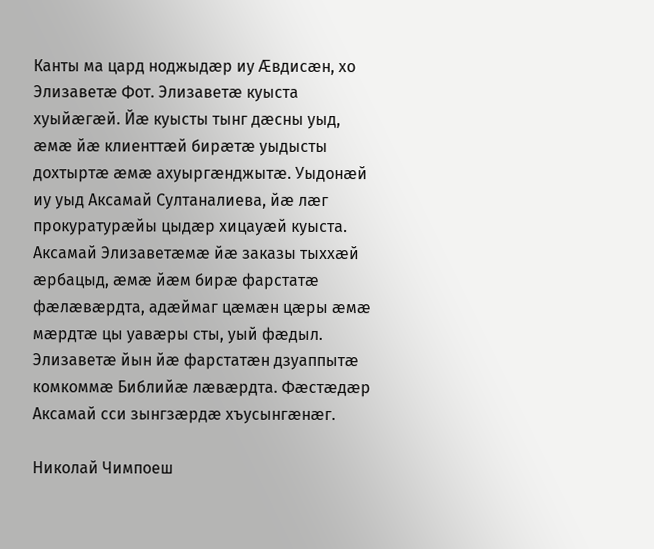Канты ма цард ноджыдӕр иу Ӕвдисӕн, хо Элизаветӕ Фот. Элизаветӕ куыста хуыйӕгӕй. Йӕ куысты тынг дӕсны уыд, ӕмӕ йӕ клиенттӕй бирӕтӕ уыдысты дохтыртӕ ӕмӕ ахуыргӕнджытӕ. Уыдонӕй иу уыд Аксамай Султаналиева, йӕ лӕг прокуратурӕйы цыдӕр хицауӕй куыста. Аксамай Элизаветӕмӕ йӕ заказы тыххӕй ӕрбацыд, ӕмӕ йӕм бирӕ фарстатӕ фӕлӕвӕрдта, адӕймаг цӕмӕн цӕры ӕмӕ мӕрдтӕ цы уавӕры сты, уый фӕдыл. Элизаветӕ йын йӕ фарстатӕн дзуаппытӕ комкоммӕ Библийӕ лӕвӕрдта. Фӕстӕдӕр Аксамай сси зынгзӕрдӕ хъусынгӕнӕг.

Николай Чимпоеш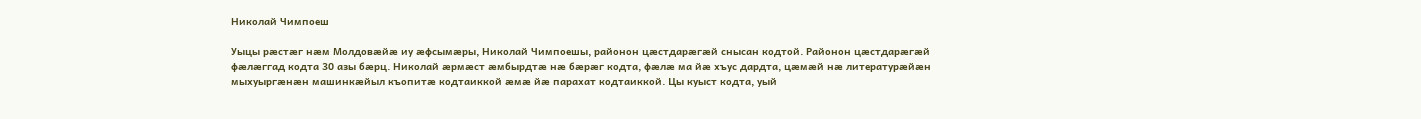Николай Чимпоеш

Уыцы рӕстӕг нӕм Молдовӕйӕ иу ӕфсымӕры, Николай Чимпоешы, районон цӕстдарӕгӕй снысан кодтой. Районон цӕстдарӕгӕй фӕлӕггад кодта 30 азы бӕрц. Николай ӕрмӕст ӕмбырдтӕ нӕ бӕрӕг кодта, фӕлӕ ма йӕ хъус дардта, цӕмӕй нӕ литературӕйӕн мыхуыргӕнӕн машинкӕйыл къопитӕ кодтаиккой ӕмӕ йӕ парахат кодтаиккой. Цы куыст кодта, уый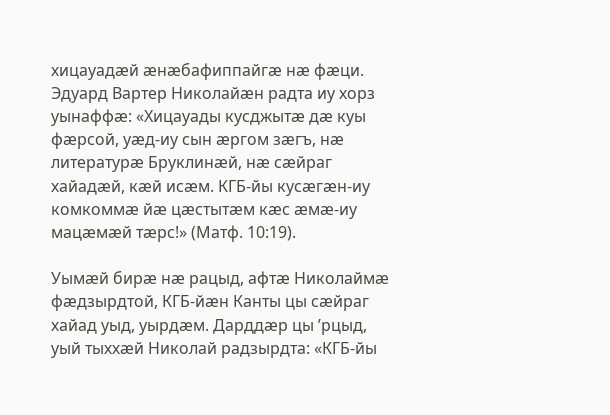хицауадӕй ӕнӕбафиппайгӕ нӕ фӕци. Эдуард Вартер Николайӕн радта иу хорз уынаффӕ: «Хицауады кусджытӕ дӕ куы фӕрсой, уӕд-иу сын ӕргом зӕгъ, нӕ литературӕ Бруклинӕй, нӕ сӕйраг хайадӕй, кӕй исӕм. КГБ-йы кусӕгӕн-иу комкоммӕ йӕ цӕстытӕм кӕс ӕмӕ-иу мацӕмӕй тӕрс!» (Матф. 10:19).

Уымӕй бирӕ нӕ рацыд, афтӕ Николаймӕ фӕдзырдтой, КГБ-йӕн Канты цы сӕйраг хайад уыд, уырдӕм. Дарддӕр цы ’рцыд, уый тыххӕй Николай радзырдта: «КГБ-йы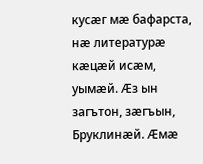кусӕг мӕ бафарста, нӕ литературӕ кӕцӕй исӕм, уымӕй. Ӕз ын загътон, зӕгъын, Бруклинӕй. Ӕмӕ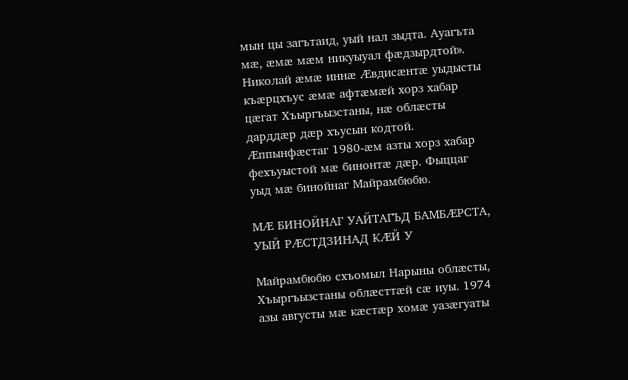мын цы загътаид, уый нал зыдта. Ауагъта мӕ, ӕмӕ мӕм никуыуал фӕдзырдтой». Николай ӕмӕ иннӕ Ӕвдисӕнтӕ уыдысты къӕрцхъус ӕмӕ афтӕмӕй хорз хабар цӕгат Хъыргъызстаны, нӕ облӕсты дарддӕр дӕр хъусын кодтой. Ӕппынфӕстаг 1980-ӕм азты хорз хабар фехъуыстой мӕ бинонтӕ дӕр. Фыццаг уыд мӕ бинойнаг Майрамбюбю.

МӔ БИНОЙНАГ УАЙТАГЪД БАМБӔРСТА, УЫЙ РӔСТДЗИНАД КӔЙ У

Майрамбюбю схъомыл Нарыны облӕсты, Хъыргъызстаны облӕсттӕй сӕ иуы. 1974 азы августы мӕ кӕстӕр хомӕ уазӕгуаты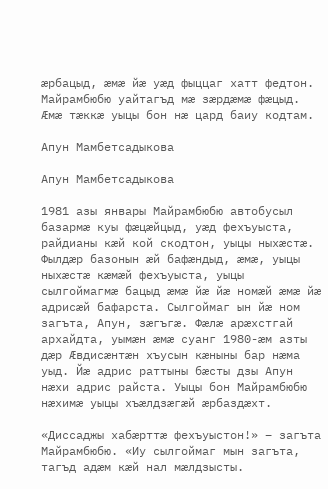ӕрбацыд, ӕмӕ йӕ уӕд фыццаг хатт федтон. Майрамбюбю уайтагъд мӕ зӕрдӕмӕ фӕцыд. Ӕмӕ тӕккӕ уыцы бон нӕ цард баиу кодтам.

Апун Мамбетсадыкова

Апун Мамбетсадыкова

1981 азы январы Майрамбюбю автобусыл базармӕ куы фӕцӕйцыд, уӕд фехъуыста, райдианы кӕй кой скодтон, уыцы ныхӕстӕ. Фылдӕр базонын ӕй бафӕндыд, ӕмӕ, уыцы ныхӕстӕ кӕмӕй фехъуыста, уыцы сылгоймагмӕ бацыд ӕмӕ йӕ йӕ номӕй ӕмӕ йӕ адрисӕй бафарста. Сылгоймаг ын йӕ ном загъта, Апун, зӕгъгӕ. Фӕлӕ арӕхстгай архайдта, уымӕн ӕмӕ суанг 1980-ӕм азты дӕр Ӕвдисӕнтӕн хъусын кӕныны бар нӕма уыд. Йӕ адрис раттыны бӕсты дзы Апун нӕхи адрис райста. Уыцы бон Майрамбюбю нӕхимӕ уыцы хъӕлдзӕгӕй ӕрбаздӕхт.

«Диссаджы хабӕрттӕ фехъуыстон!» – загъта Майрамбюбю. «Иу сылгоймаг мын загъта, тагъд адӕм кӕй нал мӕлдзысты.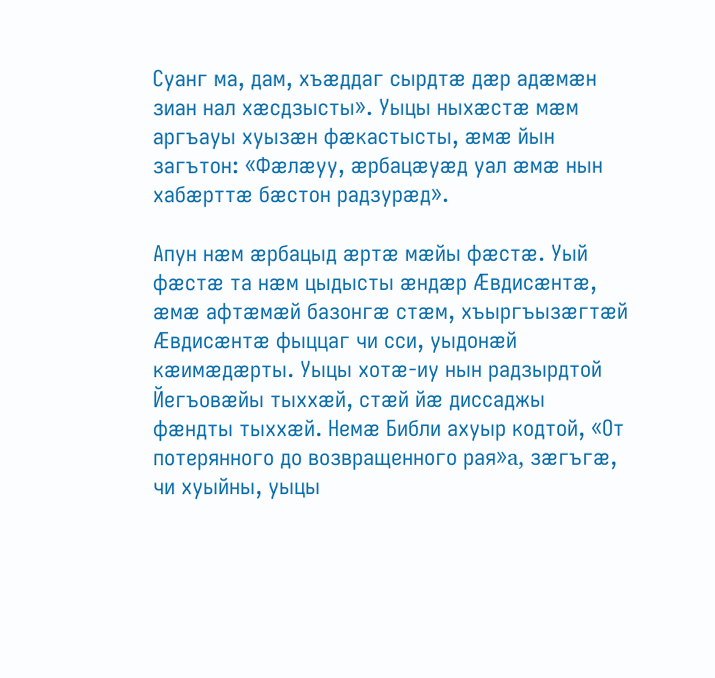Суанг ма, дам, хъӕддаг сырдтӕ дӕр адӕмӕн зиан нал хӕсдзысты». Уыцы ныхӕстӕ мӕм аргъауы хуызӕн фӕкастысты, ӕмӕ йын загътон: «Фӕлӕуу, ӕрбацӕуӕд уал ӕмӕ нын хабӕрттӕ бӕстон радзурӕд».

Апун нӕм ӕрбацыд ӕртӕ мӕйы фӕстӕ. Уый фӕстӕ та нӕм цыдысты ӕндӕр Ӕвдисӕнтӕ, ӕмӕ афтӕмӕй базонгӕ стӕм, хъыргъызӕгтӕй Ӕвдисӕнтӕ фыццаг чи сси, уыдонӕй кӕимӕдӕрты. Уыцы хотӕ-иу нын радзырдтой Йегъовӕйы тыххӕй, стӕй йӕ диссаджы фӕндты тыххӕй. Немӕ Библи ахуыр кодтой, «От потерянного до возвращенного рая»a, зӕгъгӕ, чи хуыйны, уыцы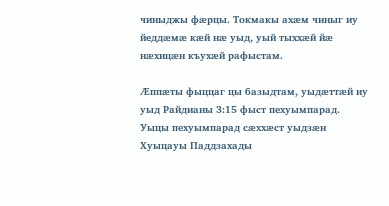чиныджы фӕрцы. Токмакы ахӕм чиныг иу йеддӕмӕ кӕй нӕ уыд, уый тыххӕй йӕ нӕхицӕн къухӕй рафыстам.

Ӕппӕты фыццаг цы базыдтам, уыдӕттӕй иу уыд Райдианы 3:15 фыст пехуымпарад. Уыцы пехуымпарад сӕххӕст уыдзӕн Хуыцауы Паддзахады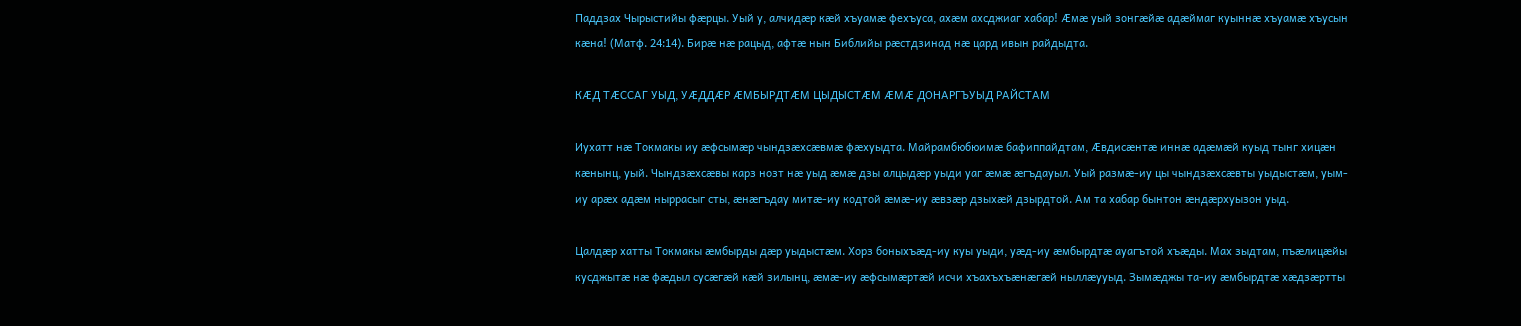Паддзах Чырыстийы фӕрцы. Уый у, алчидӕр кӕй хъуамӕ фехъуса, ахӕм ахсджиаг хабар! Ӕмӕ уый зонгӕйӕ адӕймаг куыннӕ хъуамӕ хъусын кӕна! (Матф. 24:14). Бирӕ нӕ рацыд, афтӕ нын Библийы рӕстдзинад нӕ цард ивын райдыдта.

КӔД ТӔССАГ УЫД, УӔДДӔР ӔМБЫРДТӔМ ЦЫДЫСТӔМ ӔМӔ ДОНАРГЪУЫД РАЙСТАМ

Иухатт нӕ Токмакы иу ӕфсымӕр чындзӕхсӕвмӕ фӕхуыдта. Майрамбюбюимӕ бафиппайдтам, Ӕвдисӕнтӕ иннӕ адӕмӕй куыд тынг хицӕн кӕнынц, уый. Чындзӕхсӕвы карз нозт нӕ уыд ӕмӕ дзы алцыдӕр уыди уаг ӕмӕ ӕгъдауыл. Уый размӕ-иу цы чындзӕхсӕвты уыдыстӕм, уым-иу арӕх адӕм ныррасыг сты, ӕнӕгъдау митӕ-иу кодтой ӕмӕ-иу ӕвзӕр дзыхӕй дзырдтой. Ам та хабар бынтон ӕндӕрхуызон уыд.

Цалдӕр хатты Токмакы ӕмбырды дӕр уыдыстӕм. Хорз боныхъӕд-иу куы уыди, уӕд-иу ӕмбырдтӕ ауагътой хъӕды. Мах зыдтам, пъӕлицӕйы кусджытӕ нӕ фӕдыл сусӕгӕй кӕй зилынц, ӕмӕ-иу ӕфсымӕртӕй исчи хъахъхъӕнӕгӕй ныллӕууыд. Зымӕджы та-иу ӕмбырдтӕ хӕдзӕртты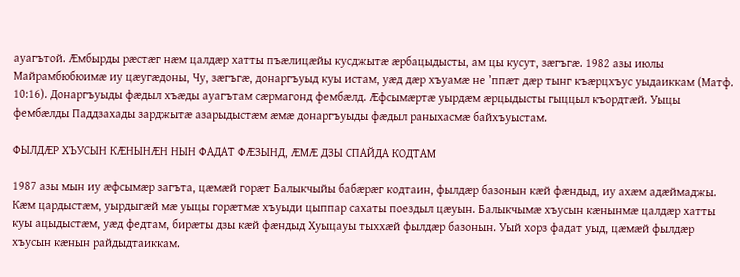ауагътой. Ӕмбырды рӕстӕг нӕм цалдӕр хатты пъӕлицӕйы кусджытӕ ӕрбацыдысты, ам цы кусут, зӕгъгӕ. 1982 азы июлы Майрамбюбюимӕ иу цӕугӕдоны, Чу, зӕгъгӕ, донаргъуыд куы истам, уӕд дӕр хъуамӕ не ’ппӕт дӕр тынг къӕрцхъус уыдаиккам (Матф. 10:16). Донаргъуыды фӕдыл хъӕды ауагътам сӕрмагонд фембӕлд. Ӕфсымӕртӕ уырдӕм ӕрцыдысты гыццыл къордтӕй. Уыцы фембӕлды Паддзахады зарджытӕ азарыдыстӕм ӕмӕ донаргъуыды фӕдыл раныхасмӕ байхъуыстам.

ФЫЛДӔР ХЪУСЫН КӔНЫНӔН НЫН ФАДАТ ФӔЗЫНД, ӔМӔ ДЗЫ СПАЙДА КОДТАМ

1987 азы мын иу ӕфсымӕр загъта, цӕмӕй горӕт Балыкчыйы бабӕрӕг кодтаин, фылдӕр базонын кӕй фӕндыд, иу ахӕм адӕймаджы. Кӕм цардыстӕм, уырдыгӕй мӕ уыцы горӕтмӕ хъуыди цыппар сахаты поездыл цӕуын. Балыкчымӕ хъусын кӕнынмӕ цалдӕр хатты куы ацыдыстӕм, уӕд федтам, бирӕты дзы кӕй фӕндыд Хуыцауы тыххӕй фылдӕр базонын. Уый хорз фадат уыд, цӕмӕй фылдӕр хъусын кӕнын райдыдтаиккам.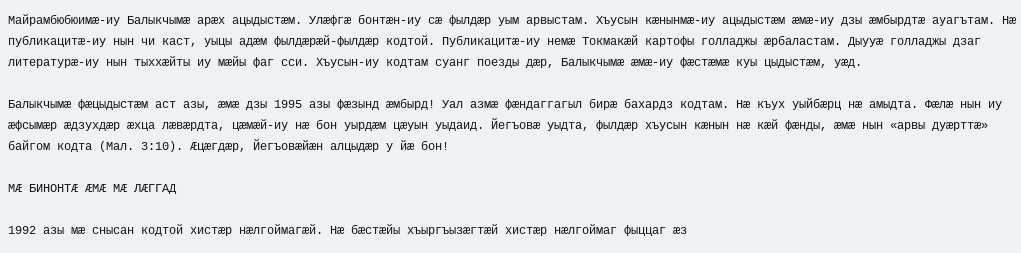Майрамбюбюимӕ-иу Балыкчымӕ арӕх ацыдыстӕм. Улӕфгӕ бонтӕн-иу сӕ фылдӕр уым арвыстам. Хъусын кӕнынмӕ-иу ацыдыстӕм ӕмӕ-иу дзы ӕмбырдтӕ ауагътам. Нӕ публикацитӕ-иу нын чи каст, уыцы адӕм фылдӕрӕй-фылдӕр кодтой. Публикацитӕ-иу немӕ Токмакӕй картофы голладжы ӕрбаластам. Дыууӕ голладжы дзаг литературӕ-иу нын тыххӕйты иу мӕйы фаг сси. Хъусын-иу кодтам суанг поезды дӕр, Балыкчымӕ ӕмӕ-иу фӕстӕмӕ куы цыдыстӕм, уӕд.

Балыкчымӕ фӕцыдыстӕм аст азы, ӕмӕ дзы 1995 азы фӕзынд ӕмбырд! Уал азмӕ фӕндаггагыл бирӕ бахардз кодтам. Нӕ къух уыйбӕрц нӕ амыдта. Фӕлӕ нын иу ӕфсымӕр ӕдзухдӕр ӕхца лӕвӕрдта, цӕмӕй-иу нӕ бон уырдӕм цӕуын уыдаид. Йегъовӕ уыдта, фылдӕр хъусын кӕнын нӕ кӕй фӕнды, ӕмӕ нын «арвы дуӕрттӕ» байгом кодта (Мал. 3:10). Ӕцӕгдӕр, Йегъовӕйӕн алцыдӕр у йӕ бон!

МӔ БИНОНТӔ ӔМӔ МӔ ЛӔГГАД

1992 азы мӕ снысан кодтой хистӕр нӕлгоймагӕй. Нӕ бӕстӕйы хъыргъызӕгтӕй хистӕр нӕлгоймаг фыццаг ӕз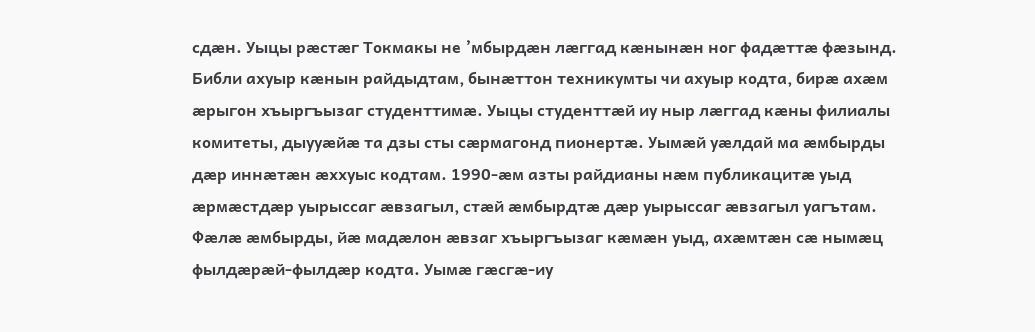сдӕн. Уыцы рӕстӕг Токмакы не ’мбырдӕн лӕггад кӕнынӕн ног фадӕттӕ фӕзынд. Библи ахуыр кӕнын райдыдтам, бынӕттон техникумты чи ахуыр кодта, бирӕ ахӕм ӕрыгон хъыргъызаг студенттимӕ. Уыцы студенттӕй иу ныр лӕггад кӕны филиалы комитеты, дыууӕйӕ та дзы сты сӕрмагонд пионертӕ. Уымӕй уӕлдай ма ӕмбырды дӕр иннӕтӕн ӕххуыс кодтам. 1990-ӕм азты райдианы нӕм публикацитӕ уыд ӕрмӕстдӕр уырыссаг ӕвзагыл, стӕй ӕмбырдтӕ дӕр уырыссаг ӕвзагыл уагътам. Фӕлӕ ӕмбырды, йӕ мадӕлон ӕвзаг хъыргъызаг кӕмӕн уыд, ахӕмтӕн сӕ нымӕц фылдӕрӕй-фылдӕр кодта. Уымӕ гӕсгӕ-иу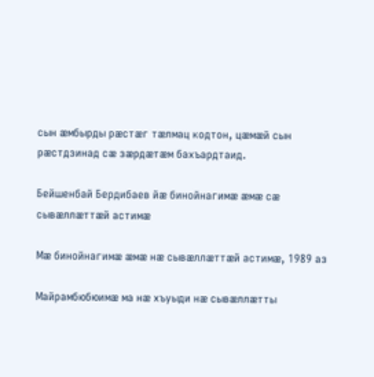сын ӕмбырды рӕстӕг тӕлмац кодтон, цӕмӕй сын рӕстдзинад сӕ зӕрдӕтӕм бахъардтаид.

Бейшенбай Бердибаев йӕ бинойнагимӕ ӕмӕ сӕ сывӕллӕттӕй астимӕ

Мӕ бинойнагимӕ ӕмӕ нӕ сывӕллӕттӕй астимӕ, 1989 аз

Майрамбюбюимӕ ма нӕ хъуыди нӕ сывӕллӕтты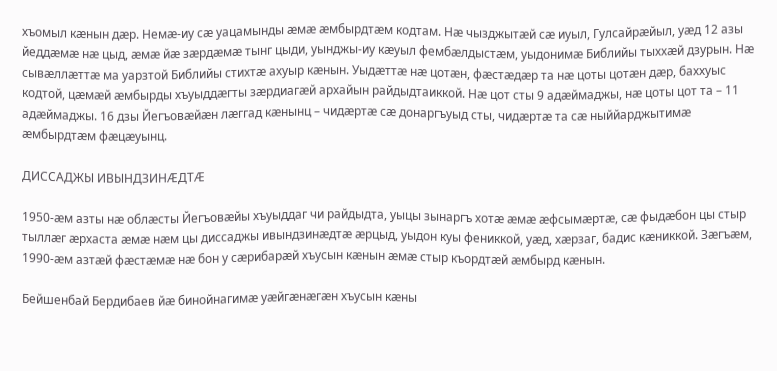хъомыл кӕнын дӕр. Немӕ-иу сӕ уацамынды ӕмӕ ӕмбырдтӕм кодтам. Нӕ чызджытӕй сӕ иуыл, Гулсайрӕйыл, уӕд 12 азы йеддӕмӕ нӕ цыд, ӕмӕ йӕ зӕрдӕмӕ тынг цыди, уынджы-иу кӕуыл фембӕлдыстӕм, уыдонимӕ Библийы тыххӕй дзурын. Нӕ сывӕллӕттӕ ма уарзтой Библийы стихтӕ ахуыр кӕнын. Уыдӕттӕ нӕ цотӕн, фӕстӕдӕр та нӕ цоты цотӕн дӕр, баххуыс кодтой, цӕмӕй ӕмбырды хъуыддӕгты зӕрдиагӕй архайын райдыдтаиккой. Нӕ цот сты 9 адӕймаджы, нӕ цоты цот та – 11 адӕймаджы. 16 дзы Йегъовӕйӕн лӕггад кӕнынц – чидӕртӕ сӕ донаргъуыд сты, чидӕртӕ та сӕ ныййарджытимӕ ӕмбырдтӕм фӕцӕуынц.

ДИССАДЖЫ ИВЫНДЗИНӔДТӔ

1950-ӕм азты нӕ облӕсты Йегъовӕйы хъуыддаг чи райдыдта, уыцы зынаргъ хотӕ ӕмӕ ӕфсымӕртӕ, сӕ фыдӕбон цы стыр тыллӕг ӕрхаста ӕмӕ нӕм цы диссаджы ивындзинӕдтӕ ӕрцыд, уыдон куы фениккой, уӕд, хӕрзаг, бадис кӕниккой. Зӕгъӕм, 1990-ӕм азтӕй фӕстӕмӕ нӕ бон у сӕрибарӕй хъусын кӕнын ӕмӕ стыр къордтӕй ӕмбырд кӕнын.

Бейшенбай Бердибаев йӕ бинойнагимӕ уӕйгӕнӕгӕн хъусын кӕны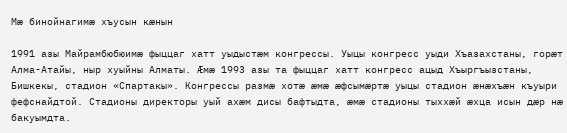Мӕ бинойнагимӕ хъусын кӕнын

1991 азы Майрамбюбюимӕ фыццаг хатт уыдыстӕм конгрессы. Уыцы конгресс уыди Хъазахстаны, горӕт Алма-Атайы, ныр хуыйны Алматы. Ӕмӕ 1993 азы та фыццаг хатт конгресс ацыд Хъыргъызстаны, Бишкекы, стадион «Спартакы». Конгрессы размӕ хотӕ ӕмӕ ӕфсымӕртӕ уыцы стадион ӕнӕхъӕн къуыри фефснайдтой. Стадионы директоры уый ахӕм дисы бафтыдта, ӕмӕ стадионы тыххӕй ӕхца исын дӕр нӕ бакуымдта.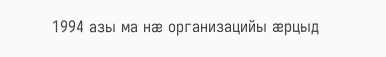1994 азы ма нӕ организацийы ӕрцыд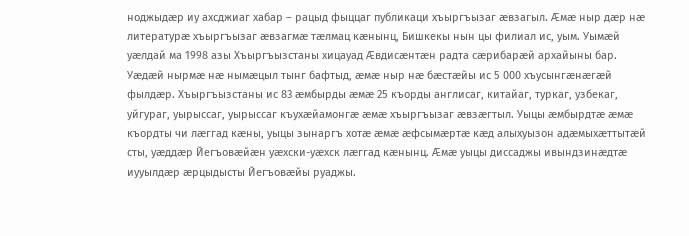ноджыдӕр иу ахсджиаг хабар – рацыд фыццаг публикаци хъыргъызаг ӕвзагыл. Ӕмӕ ныр дӕр нӕ литературӕ хъыргъызаг ӕвзагмӕ тӕлмац кӕнынц, Бишкекы нын цы филиал ис, уым. Уымӕй уӕлдай ма 1998 азы Хъыргъызстаны хицауад Ӕвдисӕнтӕн радта сӕрибарӕй архайыны бар. Уӕдӕй нырмӕ нӕ нымӕцыл тынг бафтыд, ӕмӕ ныр нӕ бӕстӕйы ис 5 000 хъусынгӕнӕгӕй фылдӕр. Хъыргъызстаны ис 83 ӕмбырды ӕмӕ 25 къорды англисаг, китайаг, туркаг, узбекаг, уйгураг, уырыссаг, уырыссаг къухӕйамонгӕ ӕмӕ хъыргъызаг ӕвзӕгтыл. Уыцы ӕмбырдтӕ ӕмӕ къордты чи лӕггад кӕны, уыцы зынаргъ хотӕ ӕмӕ ӕфсымӕртӕ кӕд алыхуызон адӕмыхӕттытӕй сты, уӕддӕр Йегъовӕйӕн уӕхски-уӕхск лӕггад кӕнынц. Ӕмӕ уыцы диссаджы ивындзинӕдтӕ иууылдӕр ӕрцыдысты Йегъовӕйы руаджы.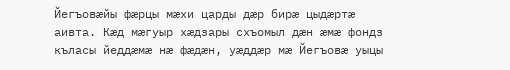Йегъовӕйы фӕрцы мӕхи царды дӕр бирӕ цыдӕртӕ аивта. Кӕд мӕгуыр хӕдзары схъомыл дӕн ӕмӕ фондз къласы йеддӕмӕ нӕ фӕдӕн, уӕддӕр мӕ Йегъовӕ уыцы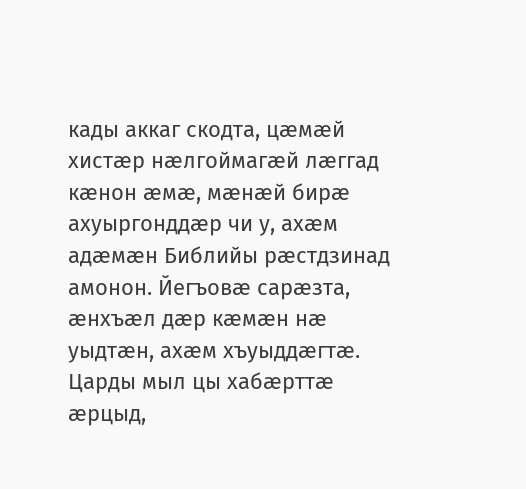кады аккаг скодта, цӕмӕй хистӕр нӕлгоймагӕй лӕггад кӕнон ӕмӕ, мӕнӕй бирӕ ахуыргонддӕр чи у, ахӕм адӕмӕн Библийы рӕстдзинад амонон. Йегъовӕ сарӕзта, ӕнхъӕл дӕр кӕмӕн нӕ уыдтӕн, ахӕм хъуыддӕгтӕ. Царды мыл цы хабӕрттӕ ӕрцыд,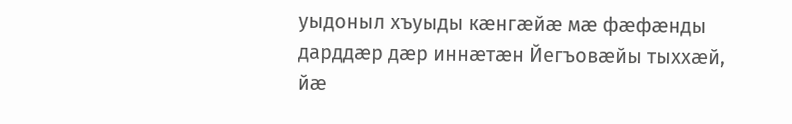уыдоныл хъуыды кӕнгӕйӕ мӕ фӕфӕнды дарддӕр дӕр иннӕтӕн Йегъовӕйы тыххӕй, йӕ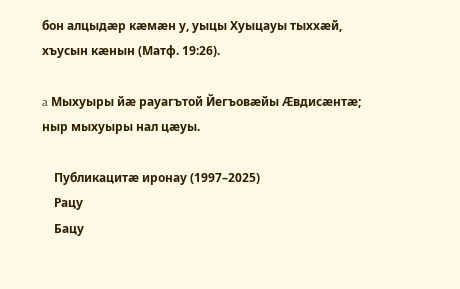бон алцыдӕр кӕмӕн у, уыцы Хуыцауы тыххӕй, хъусын кӕнын (Матф. 19:26).

a Мыхуыры йӕ рауагътой Йегъовӕйы Ӕвдисӕнтӕ; ныр мыхуыры нал цӕуы.

    Публикацитӕ иронау (1997–2025)
    Рацу
    Бацу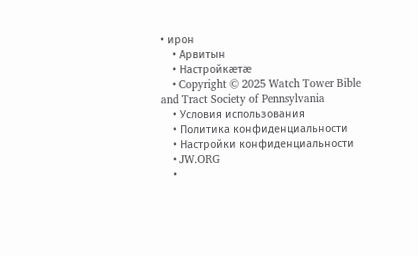• ирон
    • Арвитын
    • Настройкӕтӕ
    • Copyright © 2025 Watch Tower Bible and Tract Society of Pennsylvania
    • Условия использования
    • Политика конфиденциальности
    • Настройки конфиденциальности
    • JW.ORG
    •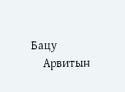Бацу
    Арвитын